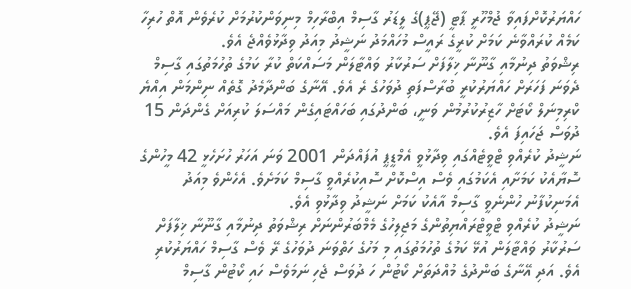ހައްޔަރުކޮށްފައިވާ ޖުމްހޫރީ ޕާޓީ (ޖޭޕީ)ގެ ލީޑަރު ގާސިމް އިބްރާހިމް މިނިވަންކުރުމަށް ކުރެވެން އޮތް ހުރިހާ ކަމެއް ކުރައްވާނެ ކަމަށް ކުރީގެ ރައީސް މުހައްމަދު ނަޝީދު މިއަދު ވިދާޅުވެއްޖެ އެވެ.
ރިޝްވަތު ދިނުމާއި ގާނޫނާ ޚިލާފަށް ސަރުކާރު ވައްޓާލަން މަސައްކަތް ކުރާ ކަމުގެ ތުހުމަތުގައި ގާސިމް ދެވަނަ ފަހަރަށް ހައްޔަރުކުރީ ބުރާސްފަތި ދުވަހުގެ ރެ އެވެ. އޭނާގެ ބަންދާމެދު ގޮތެއް ނިންމަން އިއްޔެ ކްރިމިނަލް ކޯޓަށް ހާޒިރުކުރުމުން ވަނީ، ބަންދުގައި ބަހައްޓައިގެން މައްސަލަ ކުރިއަށް ގެންދަން 15 ދުވަސް ޖަހައިފަ އެވެ.
ނަޝީދު ކުރެއްވި ޓްވީޓެއްގައި ވިދާޅުވީ އެމްޑީޕީ އުފައްދަން 2001 ވަނަ އަހަރު ހުށަހެޅީ 42 މީހުންގެ ސޮޔާއެކު ކަމަށާއި އެކަމުގައި ވެސް އިސްކޮށް ސޮއިކުރެއްވީ ގާސިމް ކަމަށެވެ. އެހެންވެ މިއަދު އެމަނިކުފާނު ހުންނެވީ ގާސިމް އާއެކު ކަމަށް ނަޝީދު ވިދާޅުވި އެވެ.
ނަޝީދު ކުރެއްވި ޓްވީޓްރައްޔިތުންގެ މަޖިލިހުގެ މެމްބަރުންނަށް ރިޝްވަތު ދިނުމާއި ގާނޫނާ ޚިލާފަށް ސަރުކާރު ވައްޓާލަން އުޅޭ ކަމުގެ ތުހުމަތުގައި މި މަހުގެ ހަތްވަނަ ދުވަހުގެ ރޭ ވެސް ގާސިމް ހައްޔަރުކުރި އެވެ. އަދި އޭނާގެ ބަންދުގެ މުއްދަތަށް ކޯޓުން ހަ ދުވަސް ޖެހި ނަމަވެސް ހައި ކޯޓުން ގާސިމް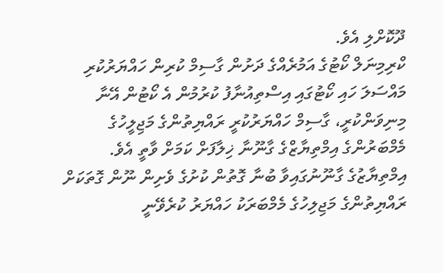ދޫކޮށްލި އެވެ.
ކްރިމިނަލް ކޯޓުގެ އަމުރެއްގެ ދަށުން ގާސިމް ކުރިން ހައްޔަރުކުރި މައްސަލަ ހައި ކޯޓުގައި އިސްތިއުނާފު ކުރުމުން އެ ކޯޓުން އޭނާ މިނިވަންކުރީ، ގާސިމް ހައްޔަރުކުރީ ރައްޔިތުންގެ މަޖިލީހުގެ މެމްބަރުންގެ އިމްތިޔާޒްގެ ގާނޫނާ ޚިލާފަށް ކަމަށް ވާތީ އެވެ.
އިމްތިޔާޒުގެ ގާނޫނުގައިވާ ބުނާ ގޮތުން ކުށުގެ ވެށިން ނޫން ގޮތަކަށް ރައްޔިތުންގެ މަޖިލިހުގެ މެމްބަރަކު ހައްޔަރު ކުރެވޭނީ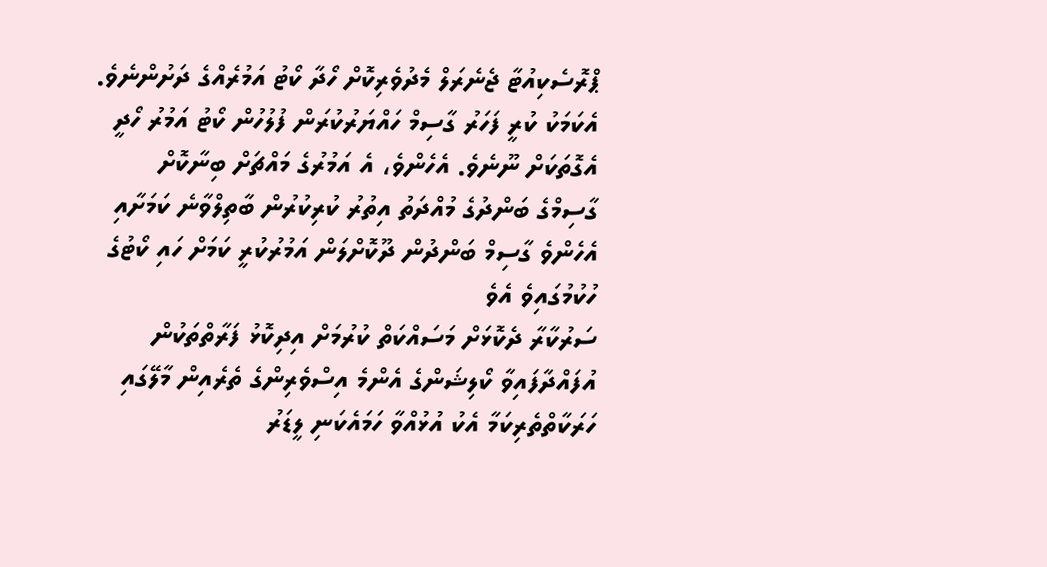ޕްރޮސެކިއުޓާ ޖެނެރަލް މެދުވެރިކޮށް ހޯދާ ކޯޓު އަމުރެއްގެ ދަށުންނެވެ. އެކަމަކު ކުރީ ފަހަރު ގާސިމް ހައްޔަރުކުރަން ފުލުހުން ކޯޓު އަމުރު ހޯދީ އެގޮތަކަށް ނޫނެވެ. އެހެންވެ، އެ އަމުރުގެ މައްޗަށް ބިނާކޮށް ގާސިމްގެ ބަންދުގެ މުއްދަތު އިތުރު ކުރިކުރުން ބާތިލްވާނެ ކަމަށާއި އެހެންވެ ގާސިމް ބަންދުން ދޫކޮށްލަން އަމުރުކުރީ ކަމަށް ހައި ކޯޓުގެ ހުކުމުގައިވެ އެވެ
ސަރުކާރާ ދެކޮޅަށް މަސައްކަތް ކުރުމަށް އިދިކޮޅު ފަރާތްތަކުން އުފައްދާފައިވާ ކޯލިޝަންގެ އެންމެ އިސްވެރިންގެ ތެރެއިން މާލޭގައި ހަރަކާތްތެރިކަމާ އެކު އުޅުއްވާ ހަމައެކަނި ލީޑަރު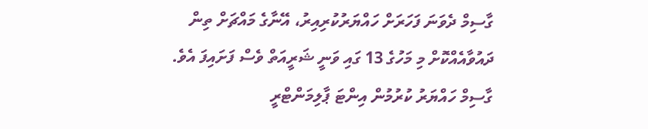ގާސިމް ދެވަނަ ފަހަރަށް ހައްޔަރުކުރިއިރު، އޭނާގެ މައްޗަށް ތިން ދައުވާއެއްކޮށް މި މަހުގެ 13 ގައި ވަނީ ޝަރީއަތް ވެސް ފަށައިފަ އެވެ.
ގާސިމް ހައްޔަރު ކުރުމުން އިންޓަ ޕާލިމަންޓްރީ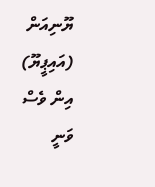ޔޫނިއަން (އައިޕީޔޫ) އިން ވެސް ވަނީ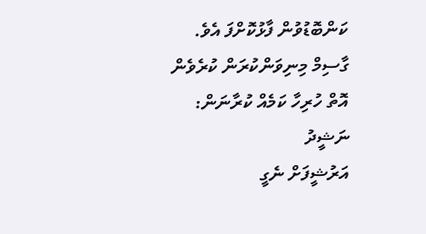ކަންބޮޑުވުން ފާޅުކޮށްފަ އެވެ.
ގާސިމް މިނިވަންކުރަން ކުރެވެން އޮތް ހުރިހާ ކަމެއް ކުރާނަން: ނަޝީދު
އަރުޝީފަށް ނެގީ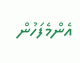އެންމެފަހުން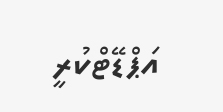އަޕްޑޭޓްކުރީ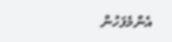އެންމެފަހުން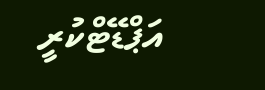އަޕްޑޭޓްކުރީ